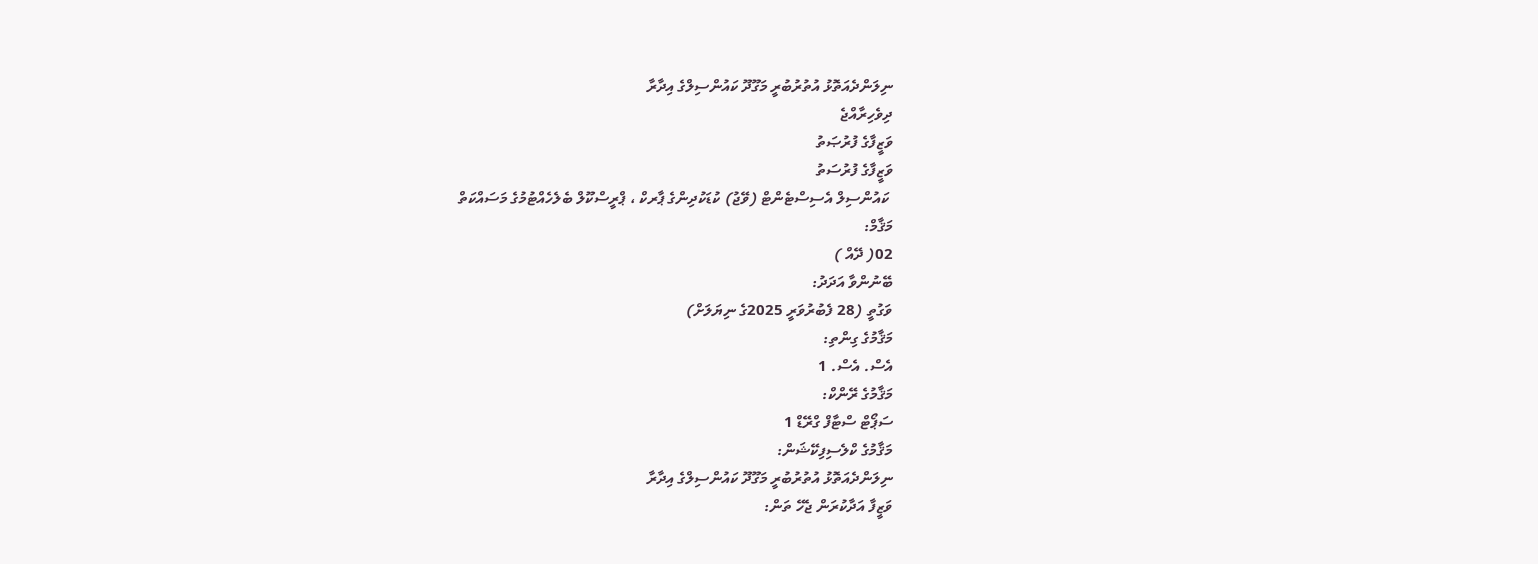ނިލަންދެއަތޮޅު އުތުރުބުރީ މަގޫދޫ ކައުންސިލްގެ އިދާރާ
ދިވެހިރާއްޖެ
ވަޒީފާގެ ފުރުޞަތު
ވަޒީފާގެ ފުރުސަތު
 ކައުންސިލް އެސިސްޓެންޓް (ވޭޖު) ކުޑަކުދިންގެ ޕާރކް ، ޕްރީސްކޫލް ބެލެހެއްޓުމުގެ މަސައްކަތް
މަޤާމް:
02( ދޭއް )
ބޭނުންވާ އަދަދު:
ވަގުތީ (28 ފެބުރުވަރީ 2025ގެ ނިޔަލަށް)
މަޤާމުގެ ގިންތި:
އެސް. އެސް. 1
މަޤާމުގެ ރޭންކް:
ސަޕޯޓް ސްޓާފް ގްރޭޑް 1
މަޤާމުގެ ކްލެސިފިކޭޝަން:
ނިލަންދެއަތޮޅު އުތުރުބުރީ މަގޫދޫ ކައުންސިލްގެ އިދާރާ
ވަޒީފާ އަދާކުރަން ޖެހޭ ތަން: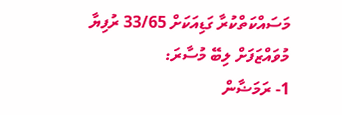މަސައްކަތްކުރާ ގަޑިއަކަށް 33/65 ރުފިޔާ
މުވައްޒަފަށް ލިބޭ މުސާރަ:
1- ރަމަޟާން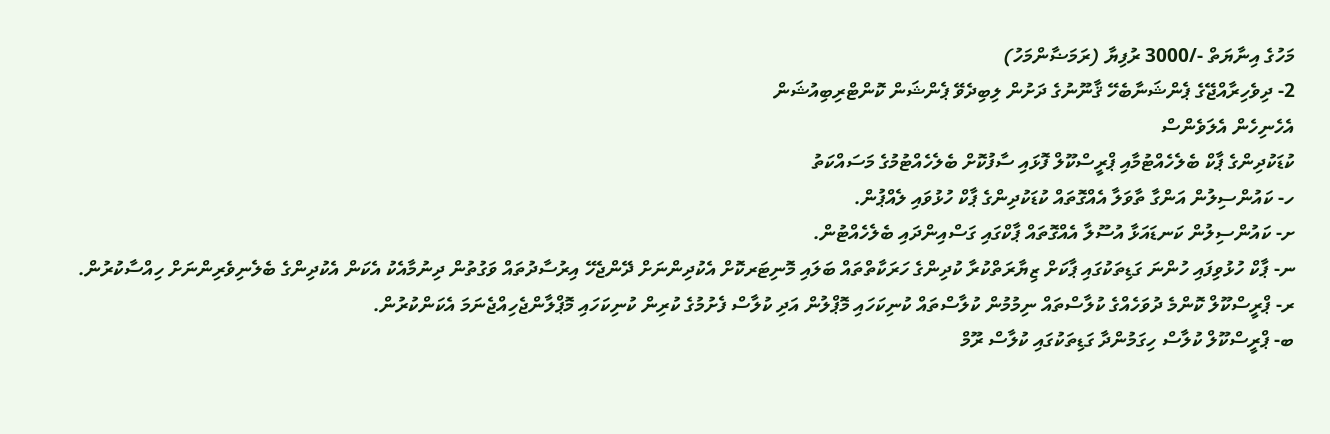މަހުގެ އިނާޔަތް -/3000 ރުފިޔާ (ރަމަޟާންމަހު)
2- ދިވެހިރާއްޖޭގެ ޕެންޝަނާބެހޭ ޤާނޫނުގެ ދަށުން ލިބިދެވޭ ޕެންޝަން ކޮންޓްރިބިއުޝަން
އެހެނިހެން އެލަވެންސް
ކުޑަކުދިންގެ ޕާކް ބެލެހެއްޓުމާއި ޕްރީސްކޫލް ފޮޅައި ސާފުކޮށް ބެލެހެއްޓުމުގެ މަސައްކަތު
ހ- ކައުންސިލުން އަންގާ ތާވަލާ އެއްގޮތައް ކުޑަކުދިންގެ ޕާކް ހުޅުވައި ލެއްޕުން.
ށ- ކައުންސިލުން ކަނޑައަޅާ އުސޫލާ އެއްގޮތައް ޕާކްގައި ގަސްއިންދައި ބެލެހެއްޓުން.
ނ- ޕާކް ހުޅުވިފައި ހުންނަ ގަޑިތަކުގައި ޕާކަށް ޒިޔާރަތްކުރާ ކުދިންގެ ހަރަކާތްތައް ބަލައި މޮނިޓަރކޮށް އެކުދިންނަށް ދޭންޖެހޭ އިރުސާދުތައް ވަގުތުން ދިނުމާއެކު އެކަން އެކުދިންގެ ބެލެނިވެރިންނަށް ހިއްސާކުރުން.
ރ- ޕްރީސްކޫލް ކޮންމެ ދުވަހެއްގެ ކުލާސްތައް ނިމުމުން ކުލާސްތައް ކުނިކަހައި މޮޕްލުން އަދި ކުލާސް ފެށުމުގެ ކުރިން ކުނިކަހައި މޮޕްލާންޖެހިއްޖެނަމަ އެކަންކުރުން.
ބ- ޕްރީސްކޫލް ކުލާސް ހިގަމުންދާ ގަޑިތަކުގައި ކުލާސް ރޫމް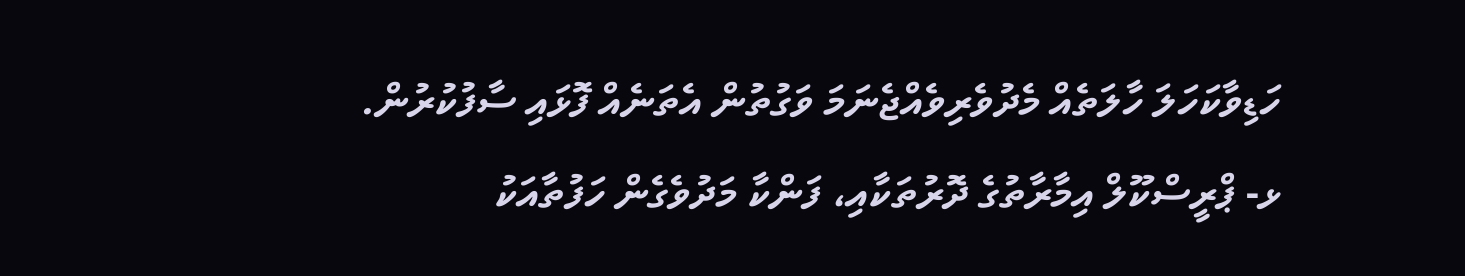ހަޑިވާކަހަލަ ހާލަތެއް މެދުވެރިވެއްޖެނަމަ ވަގުތުން އެތަނެއް ފޮޅައި ސާފުކުރުން.
ޅ- ޕްރީސްކޫލް އިމާރާތުގެ ދޮރުތަކާއި، ފަންކާ މަދުވެގެން ހަފުތާއަކު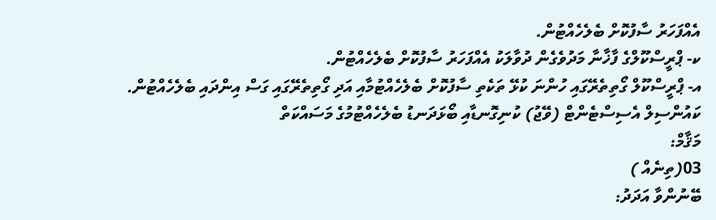އެއްފަހަރު ސާފުކޮށް ބެލެހެއްޓުން.
ކ- ޕްރީސްކޫލްގެ ފާޚާނާ މަދުވެގެން ދުވާލަކު އެއްފަހަރު ސާފުކޮށް ބެލެހެއްޓުން.
އ- ޕްރީސްކޫލް ގޯތިތެރޭގައި ހުންނަ ކުޅޭ ތަކެތި ސާފުކޮށް ބެލެހެއްޓުމާއި އަދި ގޯތިތެރޭގައި ގަސް އިންދައި ބެލެހެއްޓުން.
ކައުންސިލް އެސިސްޓެންޓް (ވޭޖު) ކުނިގޮނޑާއި ބޯޅަދަނޑު ބެލެހެއްޓުމުގެ މަސައްކަތް
މަޤާމް:
03(ތިނެއް )
ބޭނުންވާ އަދަދު: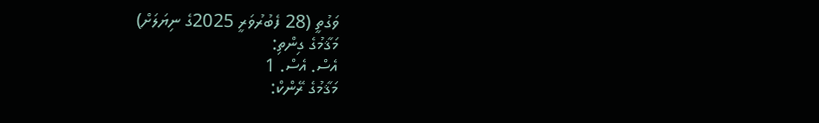ވަގުތީ (28 ފެބުރުވަރީ 2025ގެ ނިޔަލަށް)
މަޤާމުގެ ގިންތި:
އެސް. އެސް. 1
މަޤާމުގެ ރޭންކް: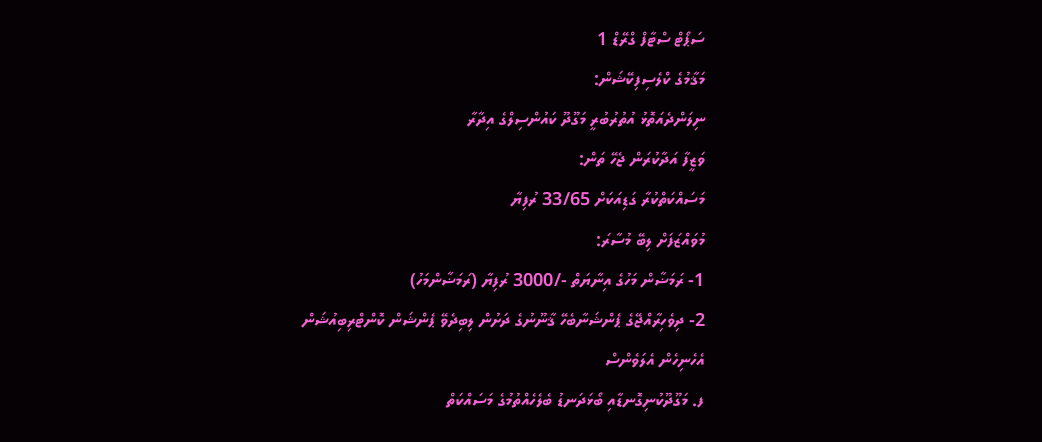ސަޕޯޓް ސްޓާފް ގްރޭޑް 1
މަޤާމުގެ ކްލެސިފިކޭޝަން:
ނިލަންދެއަތޮޅު އުތުރުބުރީ މަގޫދޫ ކައުންސިލްގެ އިދާރާ
ވަޒީފާ އަދާކުރަން ޖެހޭ ތަން:
މަސައްކަތްކުރާ ގަޑިއަކަށް 33/65 ރުފިޔާ
މުވައްޒަފަށް ލިބޭ މުސާރަ:
1- ރަމަޟާން މަހުގެ އިނާޔަތް -/3000 ރުފިޔާ (ރަމަޟާންމަހު)
2- ދިވެހިރާއްޖޭގެ ޕެންޝަނާބެހޭ ޤާނޫނުގެ ދަށުން ލިބިދެވޭ ޕެންޝަން ކޮންޓްރިބިއުޝަން
އެހެނިހެން އެލަވެންސް
ފ. މަގޫދޫކުނިގޮނޑާއި ބޯޅަދަނޑު ބެލެހެއްތުމުގެ މަސައްކަތް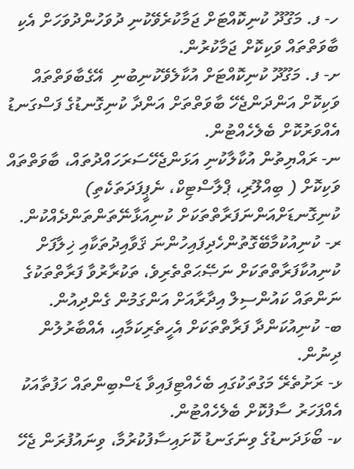ހ- ފ. މަގޫދޫ ކުނިކޮއްޓަށް ޖަމާކުރެވޭކުނި ދުވަހުންދުވަހަށް އެކި ބާވަތްތައް ވަކިކޮށް ޖަމާކުރުން.
ށ- ފ. މަގޫދޫ ކުނިކޮއްޓަށް އުކާލެވޭކުނިބުނި  އޭގެބާވަތްތައް ވަކިކޮށް އަންދަންޖެހޭ ބާވަތްތަށް އަންދާ ކުނިގޮނޑުގެ ފަސްގަނޑު އެއްވަރުކޮށް ބެލެހެއްޓުން.
ނ- ރައްޔިތުން އުކާލާކުނި އަޅަންޖެހޭސަރަހައްދުތައް، ބާވަތްތައް ވަކިކޮށް ( ބިއްލޫރި، ޕްލާސްޓިކް، ނެޕީފަދަތަކެތި) ކުނިގޮނޑަށްއަންނަފަރާތްތަކަށް ކުނިއަޅާނޭތަންތަންދެއްކުން.
ރ- ކުނިއުކުމާބޭގޮތުންހެދިފައިހުންނަ ޤަވާއިދުތަކާއި ޚިލާފަށް ކުނިއުކާފަރާތްތަކަށް ނަޞޭޙަތްތެރިވެ، ތަކުރާރުވާ ފަރާތްތަކުގެ ނަންތައް ކައުންސިލް އިދާރާއަށް އަންގަމުން ގެންދިއުން.
ބ- ކުނިއުކަންދާ ފަރާތްތަކަށް އެހީތެރިކަމާއި، އެއްބާރުލުން ދިނުން.
ޅ- ރަށުތެރޭ މަގުތަކުގައި ބެހެއްޓިފައިވާ ޑަސްބިންތައް ހަފުތާއަކު އެއްފަހަރު ސާފުކޮށް ބެލެހެއްޓުން.
ކ- ބޯޅަދަނޑުގެ ވިނަގަނޑު ކޮށައިސާފުކުރުމާ، ވިނައުފުރަން ޖެހޭ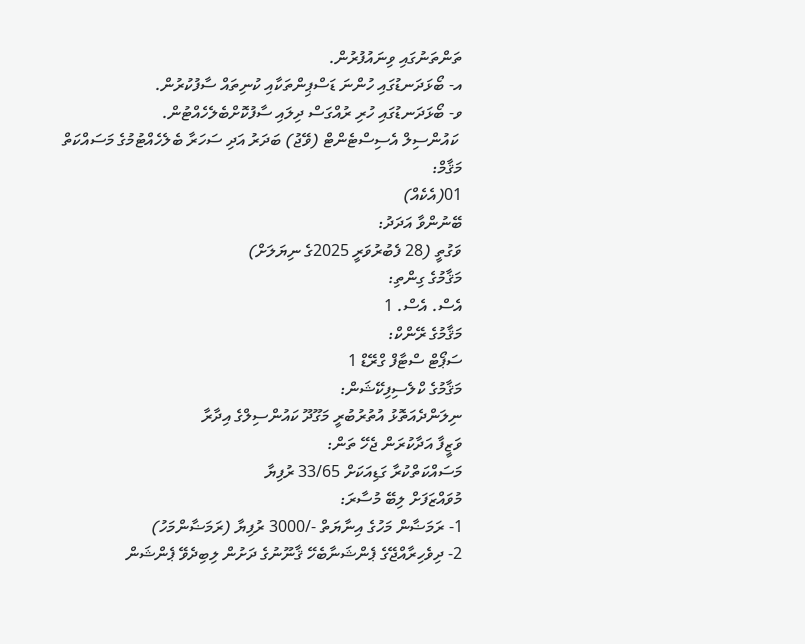ތަންތަނުގައި ވިނައުފުރުން.
އ- ބޯޅަދަނޑުގައި ހުންނަ ޑަސްޕިންތަކާއި ކުނިތައް ސާފުކުރުން.
ވ- ބޯޅަދަނޑުގައި ހުރި ރުއްގަސް ދިލައި ސާފުކޮށްބެލެހެއްޓުން.
 ކައުންސިލް އެސިސްޓެންޓް (ވޭޖު) ބަދަރު އަދި ސަހަރާ ބެލެހެއްޓުމުގެ މަސައްކަތް
މަޤާމް:
01(އެކެއް)
ބޭނުންވާ އަދަދު:
ވަގުތީ (28 ފެބުރުވަރީ 2025ގެ ނިޔަލަށް)
މަޤާމުގެ ގިންތި:
އެސް. އެސް. 1
މަޤާމުގެ ރޭންކް:
ސަޕޯޓް ސްޓާފް ގްރޭޑް 1
މަޤާމުގެ ކްލެސިފިކޭޝަން:
ނިލަންދެއަތޮޅު އުތުރުބުރީ މަގޫދޫ ކައުންސިލްގެ އިދާރާ
ވަޒީފާ އަދާކުރަން ޖެހޭ ތަން:
މަސައްކަތްކުރާ ގަޑިއަކަށް 33/65 ރުފިޔާ
މުވައްޒަފަށް ލިބޭ މުސާރަ:
1- ރަމަޟާން މަހުގެ އިނާޔަތް -/3000 ރުފިޔާ (ރަމަޟާންމަހު)
2- ދިވެހިރާއްޖޭގެ ޕެންޝަނާބެހޭ ޤާނޫނުގެ ދަށުން ލިބިދެވޭ ޕެންޝަން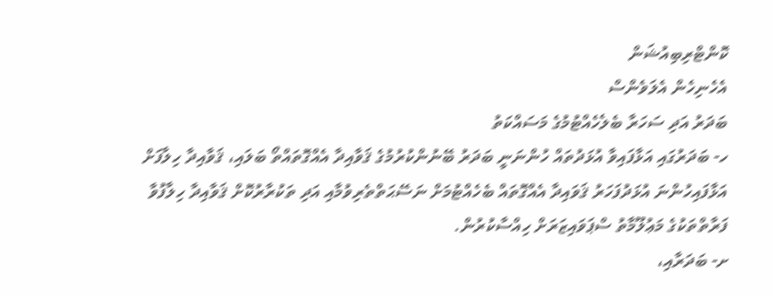ކޮންޓްރިބިއުޝަން
އެހެނިހެން އެލަވެންސް
ބަދަރު އަދި ސަހަރާ ބެލެހެއްޓުމުގެ މަސައްކަތު
ހ- ބަދަރުގައި އަޅާފައިވާ އުޅަދުތައް ހުންނަނީ ބަދަރު ބޭނުންކުރުމުގެ ޤަވާއިދާ އެއްގޮތައްތޯ ބަލައި، ޤަވާއިދާ ހިލާފަށް އަޅާފައިހުންނަ އުޅަދުފަހަރު ޤަވައިދާ އެއްގޮތައް ބެހެއްޓުމަށް ނަސޭޙަތްތެރިވުމާއި އަދި ތަކުރާރުކޮށް ޤަވާއިދާ ހިލާފުވާ ފަރާތްތަކުގެ މަޢުލޫމާތު ސްޕަވައިޒަރަށް ހިއްސާކުރުން.
ށ- ބަދަރާއި،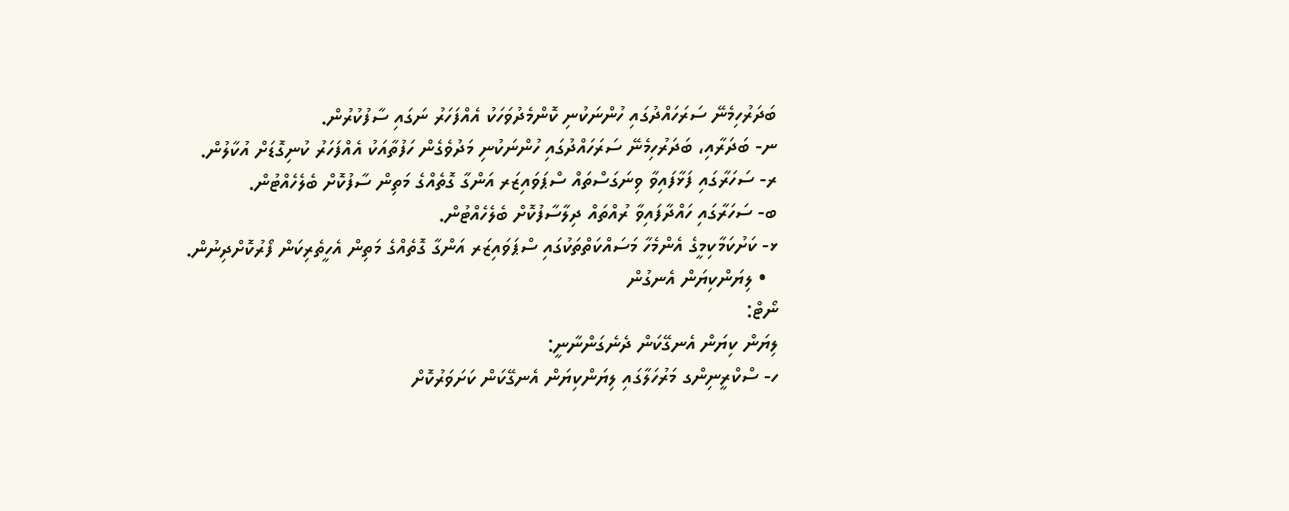ބަދަރުހިމެނޭ ސަރަހައްދުގައި ހުންނަކުނި ކޮންމެދުވަހަކު އެއްފަހަރު ނަގައި ސާފުކުރުން.
ނ- ބަދަރާއި، ބަދަރުހިމެނޭ ސަރަހައްދުގައި ހުންނަކުނި މަދުވެގެން ހަފުތާއަކު އެއްފަހަރު ކުނިގޮޑަށް އުކާލުން.
ރ- ސަހަރާގައި ފަޅާފައިވާ ވިނަގަސްތައް ސްޕަވައިޒަރ އަންގާ ގޮތެއްގެ މަތިން ސާފުކޮށް ބެލެހެއްޓުން.
ބ- ސަހަރާގައި ހައްދާފައިވާ ރުއްތައް ދިލާސާފުކޮށް ބެލެހެއްޓުން.
ޅ- ކަށުކަމާކިމީގެ އެންމެހާ މަސައްކަތްތަކުގައި ސްޕަވައިޒަރ އަންގާ ގޮތެއްގެ މަތިން އެހީތެރިކަން ފޯރުކޮށްދިނުން.
  • ލިޔަންކިޔަން އެނގުން
ނޯޓް:
ލިޔަން ކިޔަން އެނގޭކަން ދެނެގަންނާނީ:
ހ- ސްކްރީނިންގ މަރުހަލާގައި ލިޔަންކިޔަން އެނގޭކަން ކަށަވަރުކޮށް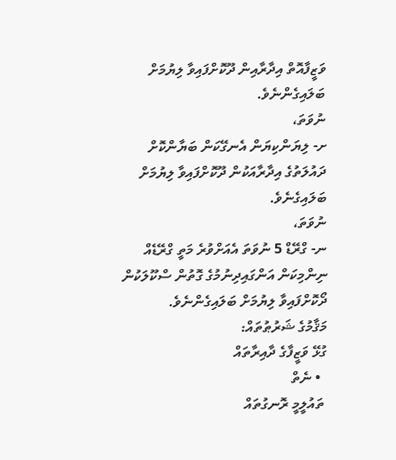ވަޒީފާއޮތް އިދާރާއިން ދޫކޮށްފައިވާ ލިޔުމަށް ބަލައިގެންނެވެ.
ނުވަތަ،
ށ- ލިޔަންކިޔަން އެނގޭކަން ބަޔާންކޮށް ދައުލަތުގެ އިދާރާއަކުން ދޫކޮށްފައިވާ ލިޔުމަށް ބަލައިގެނެވެ.
ނުވަތަ،
ނ- ގްރޭޑް 5 ނުވަތަ އެއަށްވުރެ މަތީ ގްރޭޑެއް ނިންމިކަން އަންގައިދިނުމުގެ ގޮތުން ސްކޫލަކުން ދޯކޮށްފައިވާ ލިޔުމަށް ބަލައިގެންނެވެ.
މަޤާމުގެ ޝަރުޠުތައް:
ގުޅޭ ވަޒީފާގެ ދާއިރާތައް
  • ނެތް
 ތައުލީމީ ރޮނގުތައް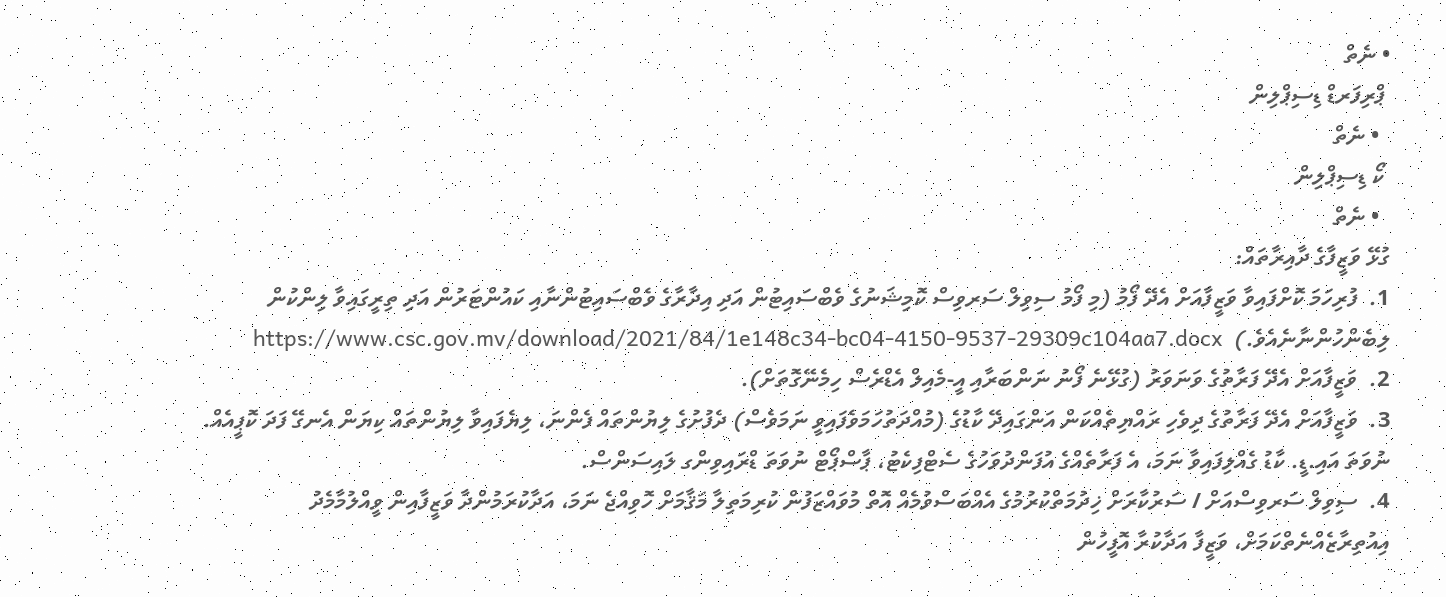• ނެތް
 ޕްރިފަރޑް ޑިސިޕްލިން
  • ނެތް
 ކޯ ޑިސިޕްލިން
  • ނެތް
ގުޅޭ ވަޒީފާގެ ދާއިރާތައް:
1.  ފުރިހަމަ ކޮށްފައިވާ ވަޒީފާއަށް އެދޭ ފޯމު (މި ފޯމު ސިވިލް ސަރވިސް ކޮމިޝަނުގެ ވެބްސައިޓުން އަދި އިދާރާގެ ވެބްސައިޓުންނާއި ކައުންޓަރުން އަދި ތިރީގައިވާ ލިންކުން ލިބެންހުންނާނެއެވެ.)  https://www.csc.gov.mv/download/2021/84/1e148c34-bc04-4150-9537-29309c104aa7.docx
2.  ވަޒީފާއަށް އެދޭ ފަރާތުގެ ވަނަވަރު (ގުޅޭނެ ފޯނު ނަންބަރާއި އީ-މެއިލް އެޑްރެސް ހިމެނޭގޮތަށް).
3.  ވަޒީފާއަށް އެދޭ ފަރާތުގެ ދިވެހި ރައްޔިތެއްކަން އަންގައިދޭ ކާޑުގެ (މުއްދަތުހަމަވެފައިވީ ނަމަވެސް) ދެފުށުގެ ލިޔުންތައް ފެންނަ، ލިޔެފައިވާ ލިޔުންތައް ކިޔަން އެނގޭ ފަދަ ކޮޕީއެއް. ނުވަތަ އައި.ޑީ. ކާޑު ގެއްލިފައިވާ ނަމަ، އެ ފަރާތެއްގެ އުފަންދުވަހުގެ ސެޓްފިކެޓު، ޕާސްޕޯޓް ނުވަތަ ޑްރައިވިންގ ލައިސަންސް.
4.  ސިވިލް ސަރވިސްއަށް / ސަރުކާރަށް ޚިދުމަތްކުރުމުގެ އެއްބަސްވުމެއް އޮތް މުވައްޒަފުން ކުރިމަތިލާ މަޤާމަށް ހޮވިއްޖެ ނަމަ، އަދާކުރަމުންދާ ވަޒީފާއިން ވީއްލުމާމެދު އިއުތިރާޒެއްނެތްކަމަށް، ވަޒީފާ އަދާކުރާ އޮފީހުން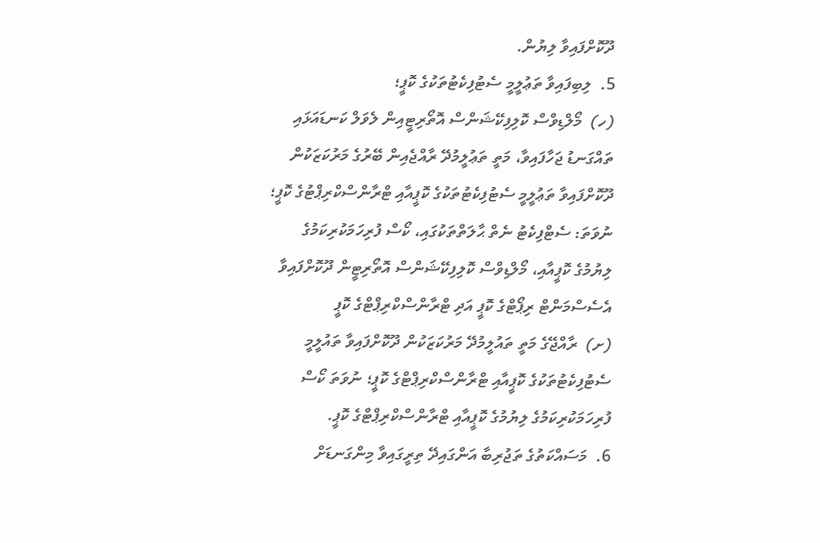ދޫކޮށްފައިވާ ލިޔުން.
5.  ލިބިފައިވާ ތަޢުލީމީ ސެޓުފިކެޓުތަކުގެ ކޮޕީ؛
(ހ)  މޯލްޑިވްސް ކޮލިފިކޭޝަންސް އޮތޯރިޓީއިން ލެވަލް ކަނޑައަޅައި ތައްގަނޑު ޖަހާފައިވާ، މަތީ ތަޢުލީމުދޭ ރާއްޖެއިން ބޭރުގެ މަރުކަޒަކުން ދޫކޮށްފައިވާ ތަޢުލީމީ ސެޓުފިކެޓުތަކުގެ ކޮޕީއާއި ޓްރާންސްކްރިޕްޓުގެ ކޮޕީ؛ ނުވަތަ: ސެޓްފިކެޓު ނެތް ޙާލަތްތަކުގައި، ކޯސް ފުރިހަމަކުރިކަމުގެ ލިޔުމުގެ ކޮޕީއާއި، މޯލްޑިވްސް ކޮލިފިކޭޝަންސް އޮތޯރިޓީން ދޫކޮށްފައިވާ އެސެސްމަންޓް ރިޕޯޓްގެ ކޮޕީ އަދި ޓްރާންސްކްރިޕްޓްގެ ކޮޕީ
(ށ)  ރާއްޖޭގެ މަތީ ތައުލީމުދޭ މަރުކަޒަކުން ދޫކޮށްފައިވާ ތައުލީމީ ސެޓުފިކެޓުތަކުގެ ކޮޕީއާއި ޓްރާންސްކްރިޕްޓްގެ ކޮޕީ؛ ނުވަތަ ކޯސް ފުރިހަމަކުރިކަމުގެ ލިޔުމުގެ ކޮޕީއާއި ޓްރާންސްކްރިޕްޓްގެ ކޮޕީ.
6.  މަސައްކަތުގެ ތަޖުރިބާ އަންގައިދޭ ތިރީގައިވާ މިންގަނޑަށް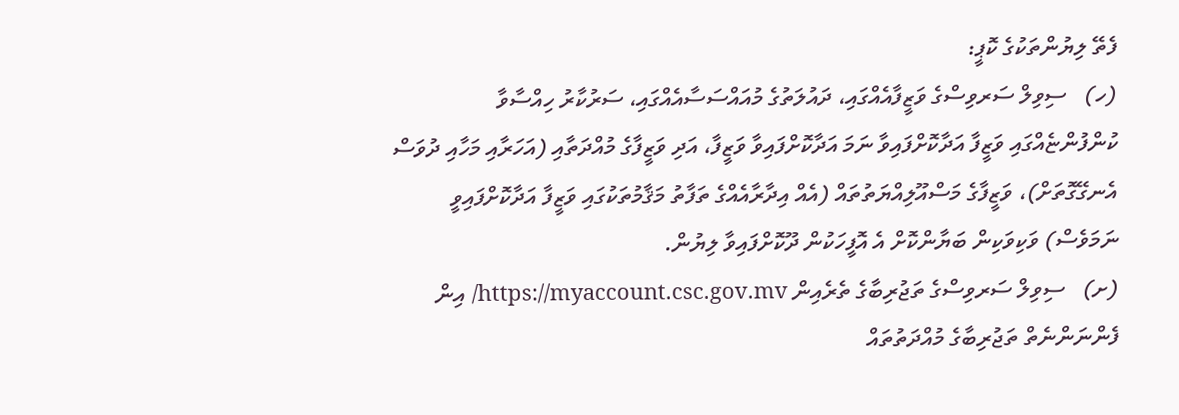ފެތޭ ލިޔުންތަކުގެ ކޮޕީ:
(ހ)   ސިވިލް ސަރވިސްގެ ވަޒީފާއެއްގައި، ދައުލަތުގެ މުއައްސަސާއެއްގައި، ސަރުކާރު ހިއްސާވާ ކުންފުންޏެއްގައި ވަޒީފާ އަދާކޮށްފައިވާ ނަމަ އަދާކޮށްފައިވާ ވަޒީފާ، އަދި ވަޒީފާގެ މުއްދަތާއި (އަހަރާއި މަހާއި ދުވަސް އެނގޭގޮތަށް)، ވަޒީފާގެ މަސްއޫލިއްޔަތުތައް (އެއް އިދާރާއެއްގެ ތަފާތު މަޤާމުތަކުގައި ވަޒީފާ އަދާކޮށްފައިވީ ނަމަވެސް) ވަކިވަކިން ބަޔާންކޮށް އެ އޮފީހަކުން ދޫކޮށްފައިވާ ލިޔުން.
(ށ)   ސިވިލް ސަރވިސްގެ ތަޖުރިބާގެ ތެރެއިން https://myaccount.csc.gov.mv/ އިން ފެންނަންނެތް ތަޖުރިބާގެ މުއްދަތުތައް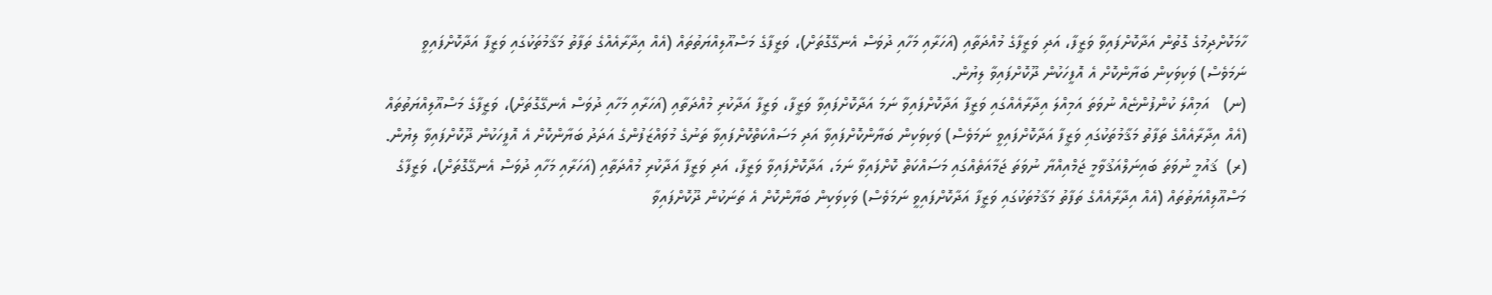ހާމަކޮށްދިމުގެ ގޮތުން އަދާކޮށްފައިވާ ވަޒީފާ، އަދި ވަޒީފާގެ މުއްދަތާއި (އަހަރާއި މަހާއި ދުވަސް އެނގޭގޮތަށް)، ވަޒީފާގެ މަސްއޫލިއްޔަތުތައް (އެއް އިދާރާއެއްގެ ތަފާތު މަޤާމުތަކުގައި ވަޒީފާ އަދާކޮށްފައިވީ ނަމަވެސް) ވަކިވަކިން ބަޔާންކޮށް އެ އޮފީހަކުން ދޫކޮށްފައިވާ ލިޔުން.
(ނ)   އަމިއްލަ ކުންފުންޏެއް ނުވަތަ އަމިއްލަ އިދާރާއެއްގައި ވަޒީފާ އަދާކޮށްފައިވާ ނަމަ އަދާކޮށްފައިވާ ވަޒީފާ، ވަޒީފާ އަދާކުރި މުއްދަތާއި (އަހަރާއި މަހާއި ދުވަސް އެނގޭގޮތަށް)، ވަޒީފާގެ މަސްއޫލިއްޔަތުތައް (އެއް އިދާރާއެއްގެ ތަފާތު މަޤާމުތަކުގައި ވަޒީފާ އަދާކޮށްފައިވީ ނަމަވެސް) ވަކިވަކިން ބަޔާންކޮށްފައިވާ އަދި މަސައްކަތްކޮށްފައިވާ ތަނުގެ މުވައްޒަފުންގެ އަދަދު ބަޔާންކޮށް އެ އޮފީހަކުން ދޫކޮށްފައިވާ ލިޔުން.
(ރ)  ޤައުމީ ނުވަތަ ބައިނަލްއަޤުވާމީ ޖަމްއިއްޔާ ނުވަތަ ޖަމާއަތެއްގައި މަސައްކަތް ކޮށްފައިވާ ނަމަ، އަދާކޮށްފައިވާ ވަޒީފާ، އަދި ވަޒީފާ އަދާކުރި މުއްދަތާއި (އަހަރާއި މަހާއި ދުވަސް އެނގޭގޮތަށް)، ވަޒީފާގެ މަސްއޫލިއްޔަތުތައް (އެއް އިދާރާއެއްގެ ތަފާތު މަޤާމުތަކުގައި ވަޒީފާ އަދާކޮށްފައިވީ ނަމަވެސް) ވަކިވަކިން ބަޔާންކޮށް އެ ތަނަކުން ދޫކޮށްފައިވާ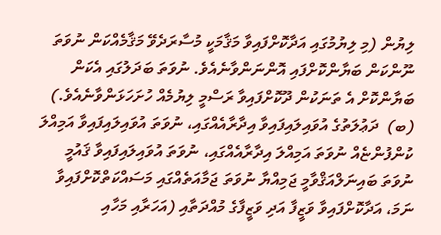ލިޔުން (މި ލިޔުމުގައި އަދާކޮށްފައިވާ މަޤާމަކީ މުސާރަދެވޭ މަޤާމެއްކަން ނުވަތަ ނޫންކަން ބަޔާންކޮށްފައި އޮންނަންވާނެއެވެ. ނުވަތަ ބަދަލުގައި އެކަން ބަޔާންކޮށް އެ ތަނަކުން ދޫކޮށްފައިވާ ރަސްމީ ލިޔުމެއް ހުށަހަޅަންވާނެއެވެ.)
(ބ)  ދަޢުލަތުގެ އުވައިލައިފައިވާ އިދާރާއެއްގައި، ނުވަތަ އުވައިލައިފައިވާ އަމިއްލަ ކުންފުންޏެއް ނުވަތަ އަމިއްލަ އިދާރާއެއްގައި، ނުވަތަ އުވައިލައިފައިވާ ޤައުމީ ނުވަތަ ބައިނަލްއަޤްވާމީ ޖަމިއްޔާ ނުވަތަ ޖަމާއަތެއްގައި މަސައްކަތްކޮށްފައިވާ ނަމަ، އަދާކޮށްފައިވާ ވަޒީފާ އަދި ވަޒީފާގެ މުއްދަތާއި (އަހަރާއި މަހާއި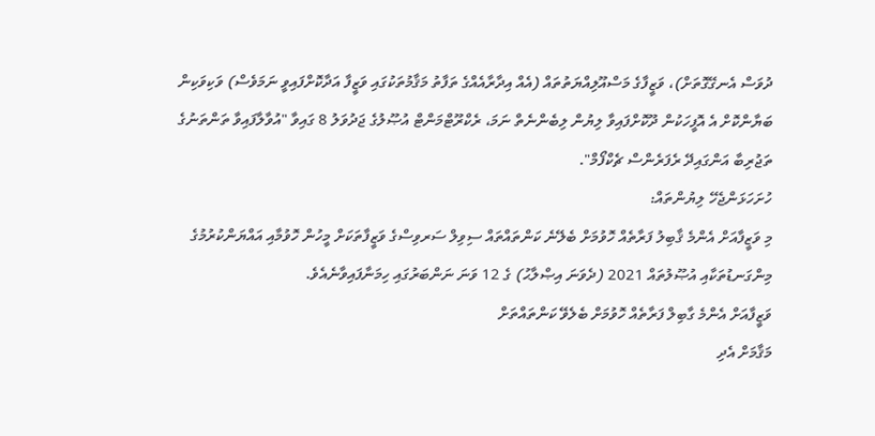ދުވަސް އެނގޭގޮތަށް)، ވަޒީފާގެ މަސްއޫލިއްޔަތުތައް (އެއް އިދާރާއެއްގެ ތަފާތު މަޤާމުތަކުގައި ވަޒީފާ އަދާކޮށްފައިވީ ނަމަވެސް) ވަކިވަކިން ބަޔާންކޮށް އެ އޮފީހަކުން ދޫކޮށްފައިވާ ލިޔުން ލިބެންނެތް ނަމަ، ރެކްރޫޓްމަންޓް އުޞޫލުގެ ޖަދުވަލު 8 ގައިވާ "އުވާލާފައިވާ ތަންތަނުގެ ތަޖުރިބާ އަންގައިދޭ ރެފަރެންސް ޗެކްފޯމް".
ހުށަހަޅަންޖެހޭ ލިޔުންތައް:
މި ވަޒީފާއަށް އެންމެ ޤާބިލު ފަރާތެއް ހޮވުމަށް ބެލޭނެ ކަންތައްތައް ސިވިލް ސަރވިސްގެ ވަޒީފާތަކަށް މީހުން ހޮވުމާއި އައްޔަންކުރުމުގެ މިންގަނޑުތަކާއި އުޞޫލުތައް 2021 (ދެވަނަ އިޞްލާޙު) ގެ 12 ވަނަ ނަންބަރުގައި ހިމަނާފައިވާނެއެވެ.
ވަޒީފާއަށް އެންމެ ގާބިލް ފަރާތެއް ހޮވުމަށް ބެލެވޭ ކަންތައްތަށް
މަޤާމަށް އެދި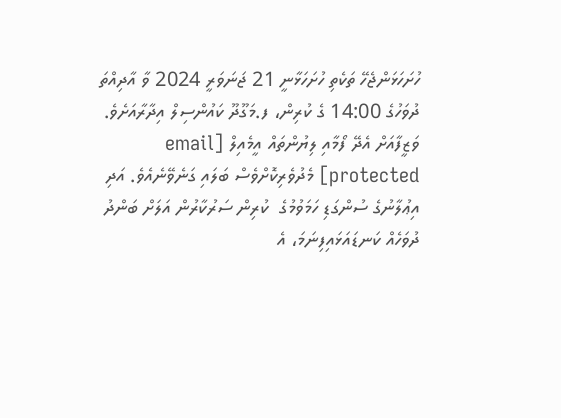ހުށަހަޅަންޖެހޭ ތަކެތި ހުށަހަޅާނީ 21 ޖަނަވަރީ 2024 ވާ އާދިއްތަ ދުވަހުގެ 14:00 ގެ ކުރިން، ފ.މަގޫދޫ ކައުންސިލް އިދާރާއަށެވެ. ވަޒީފާއަށް އެދޭ ފޯމާއި ލިޔުންތައް އީމެއިލް [email protected] މެދުވެރިކޮށްވެސް ބަލައި ގަނެވޭނެއެވެ. އަދި އިޢުލާނުގެ ސުންގަޑި ހަމަވުމުގެ  ކުރިން ސަރުކާރުން އަލަށް ބަންދު ދުވަހެއް ކަނޑައަޅައިފިނަމަ، އެ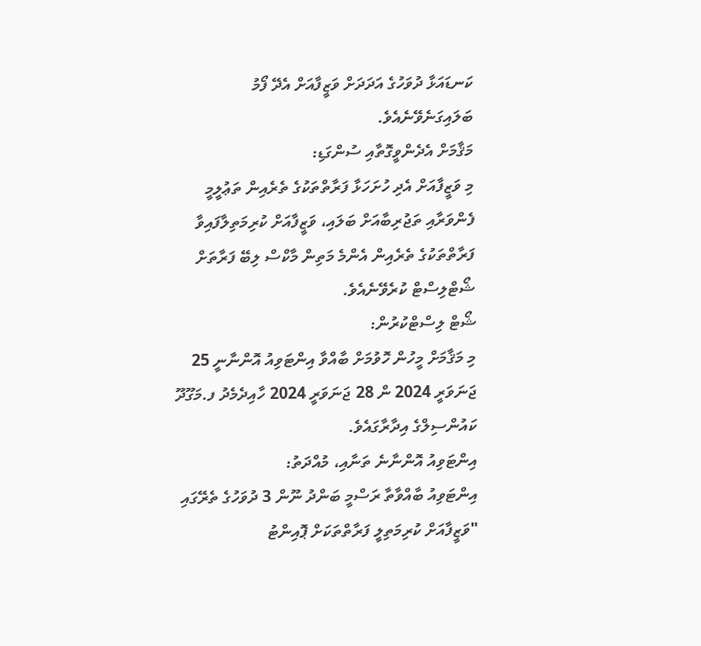ކަނޑައަޅާ ދުވަހުގެ އަދަދަށް ވަޒީފާއަށް އެދޭ ފޯމު ބަލައިގަނެވޭނެއެވެ.
މަޤާމަށް އެދެންވީގޮތާއި ސުންގަޑި:
މި ވަޒީފާއަށް އެދި ހުށަހަޅާ ފަރާތްތަކުގެ ތެރެއިން ތަޢުލީމީ ފެންވަރާއި ތަޖުރިބާއަށް ބަލައި، ވަޒީފާއަށް ކުރިމަތިލާފައިވާ ފަރާތްތަކުގެ ތެރެއިން އެންމެ މަތިން މާކްސް ލިބޭ ފަރާތަށް ޝޯޓްލިސްޓް ކުރެވޭނެއެވެ.
ޝޯޓް ލިސްޓްކުރުން:
މި މަޤާމަށް މީހުން ހޮވުމަށް ބާއްވާ އިންޓަވިއު އޮންނާނީ 25 ޖަނަވަރީ 2024 ން 28 ޖަނަވަރީ 2024 ހާއިދެމެދު ފ.މަގޫދޫ ކައުންސިލްގެ އިދާރާގައެވެ.
އިންޓަވިއު އޮންނާނެ ތަނާއި، މުއްދަތު:
އިންޓަވިއު ބާއްވާތާ ރަސްމީ ބަންދު ނޫން 3 ދުވަހުގެ ތެރޭގައި "ވަޒީފާއަށް ކުރިމަތިލީ ފަރާތްތަކަށް ޕޮއިންޓު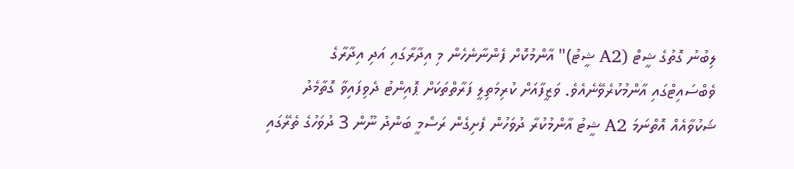ލިބުނު ގޮތުގެ ޝީޓް (A2 ޝީޓު)" އާންމުކޮށް ފެންނާނެހެން މި އިދާރާގައި އަދި އިދާރާގެ ވެބްސައިޓްގައި އާންމުކުރެވޭނެއެވެ. ވަޒީފާއަށް ކުރިމަތިލީ ފަރާތްތަކަށް ޕޮއިންޓު ދެވިފައިވާ ގޮތާމެދު ޝަކުވާއެއް އޮތްނަމަ A2 ޝީޓު އާންމުކުރާ ދުވަހުން ފެށިގެން ރަސްމީ ބަންދު ނޫން 3 ދުވަހުގެ ތެރޭގައި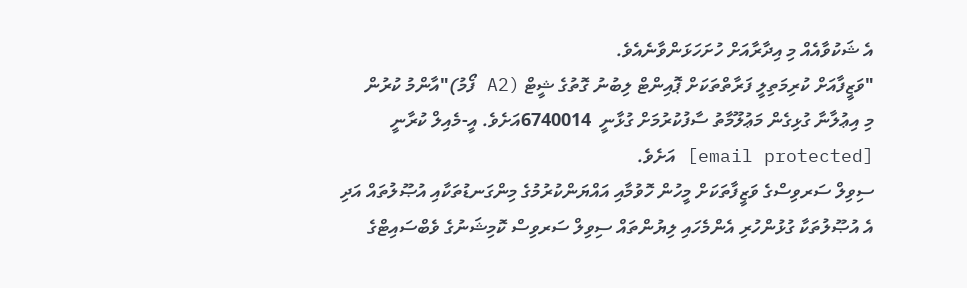އެ ޝަކުވާއެއް މި އިދާރާއަށް ހުށަހަޅަންވާނެއެވެ.
"ވަޒީފާއަށް ކުރިމަތިލީ ފަރާތްތަކަށް ޕޮއިންޓް ލިބުނު ގޮތުގެ ޝީޓް (A2 ފޯމު)"އާންމު ކުރުން
މި އިޢުލާނާ ގުޅިގެން މަޢުލޫމާތު ސާފުކުރުމަށް ގުޅާނީ  6740014އަށެވެ. އީ-މެއިލް ކުރާނީ [email protected] އަށެވެ.
ސިވިލް ސަރވިސްގެ ވަޒީފާތަކަށް މީހުން ހޮވުމާއި އައްޔަންކުރުމުގެ މިންގަނޑުތަކާއި އުޞޫލުތައް އަދި އެ އުޞޫލުތަކާ ގުޅުންހުރި އެންމެހައި ލިޔުންތައް ސިވިލް ސަރވިސް ކޮމިޝަނުގެ ވެބްސައިޓްގެ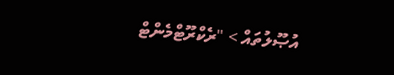އުޞޫލުތައް > "ރެކްރޫޓްމެންޓް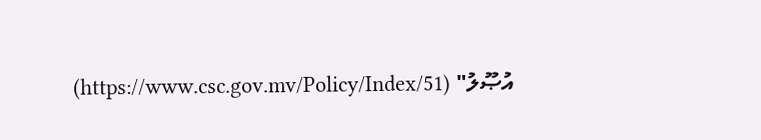އުޞޫލު" (https://www.csc.gov.mv/Policy/Index/51)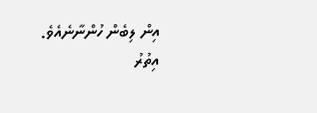އިން ލިބެން ހުންނާނެއެވެ.
އިތުރު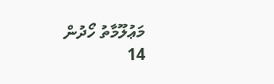މަޢުލޫމާތު ހޯދުން
14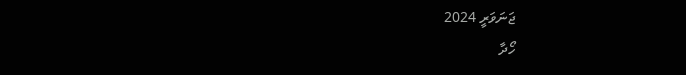ޖަނަވަރީ 2024
ހޯދާ